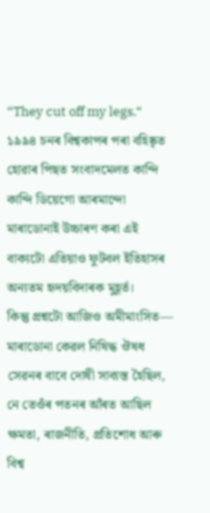“They cut off my legs.“
১৯৯৪ চনৰ বিশ্বকাপৰ পৰা বহিষ্কৃত হোৱাৰ পিছত সংবাদমেলত কান্দি কান্দি ডিয়েগো আৰমান্দো মাৰাডোনাই উচ্চাৰণ কৰা এই বাক্যটো এতিয়াও ফুটবল ইতিহাসৰ অন্যতম হৃদয়বিদাৰক মুহূৰ্ত।
কিন্তু প্ৰশ্নটো আজিও অমীমাংসিত—
মাৰাডোনা কেৱল নিষিদ্ধ ঔষধ সেৱনৰ বাবে দোষী সাব্যস্ত হৈছিল, নে তেওঁৰ পতনৰ আঁৰত আছিল ক্ষমতা, ৰাজনীতি, প্ৰতিশোধ আৰু বিশ্ব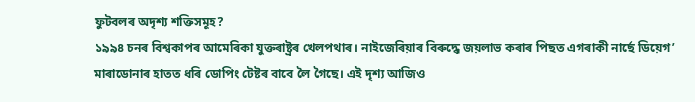ফুটবলৰ অদৃশ্য শক্তিসমূহ?
১৯৯৪ চনৰ বিশ্বকাপৰ আমেৰিকা যুক্তৰাষ্ট্ৰৰ খেলপথাৰ। নাইজেৰিয়াৰ বিৰুদ্ধে জয়লাভ কৰাৰ পিছত এগৰাকী নাৰ্ছে ডিয়েগ’ মাৰাডোনাৰ হাতত ধৰি ডোপিং টেষ্টৰ বাবে লৈ গৈছে। এই দৃশ্য আজিও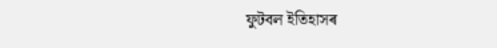ফুটবল ইতিহাসৰ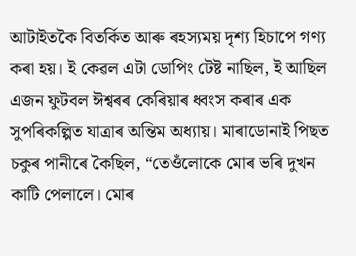আটাইতকৈ বিতৰ্কিত আৰু ৰহস্যময় দৃশ্য হিচাপে গণ্য কৰা হয়। ই কেৱল এটা ডোপিং টেষ্ট নাছিল, ই আছিল এজন ফুটবল ঈশ্বৰৰ কেৰিয়াৰ ধ্বংস কৰাৰ এক সুপৰিকল্পিত যাত্ৰাৰ অন্তিম অধ্যায়। মাৰাডোনাই পিছত চকুৰ পানীৰে কৈছিল, “তেওঁলোকে মোৰ ভৰি দুখন কাটি পেলালে। মোৰ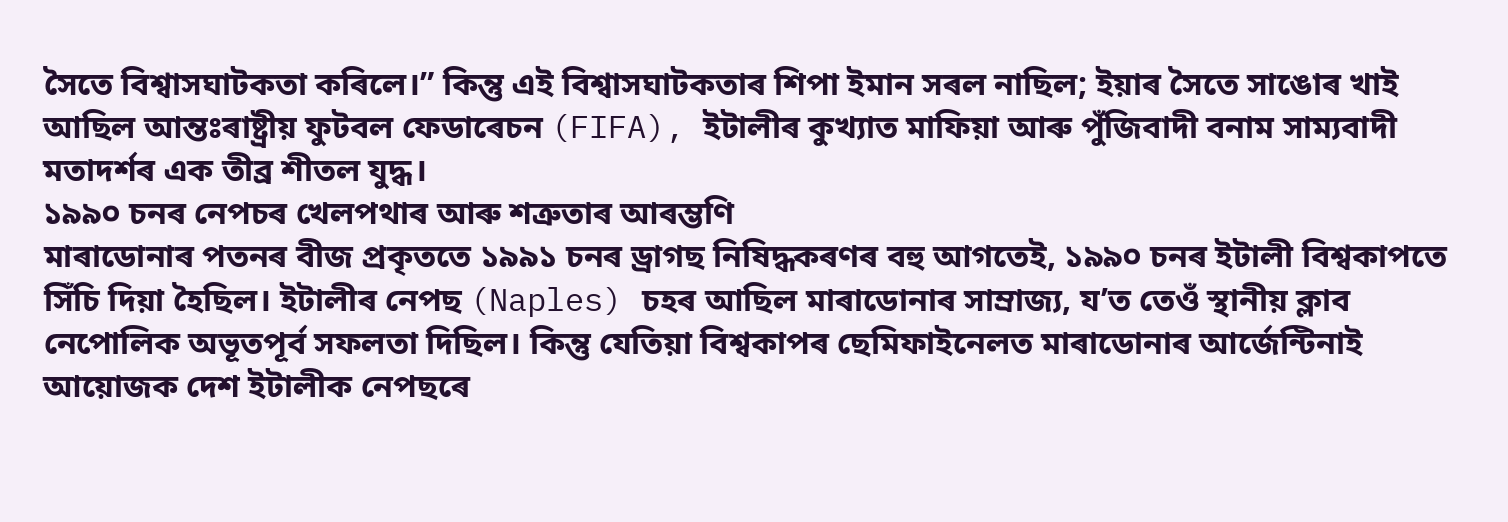সৈতে বিশ্বাসঘাটকতা কৰিলে।” কিন্তু এই বিশ্বাসঘাটকতাৰ শিপা ইমান সৰল নাছিল; ইয়াৰ সৈতে সাঙোৰ খাই আছিল আন্তঃৰাষ্ট্ৰীয় ফুটবল ফেডাৰেচন (FIFA), ইটালীৰ কুখ্যাত মাফিয়া আৰু পুঁজিবাদী বনাম সাম্যবাদী মতাদৰ্শৰ এক তীব্ৰ শীতল যুদ্ধ।
১৯৯০ চনৰ নেপচৰ খেলপথাৰ আৰু শত্ৰুতাৰ আৰম্ভণি
মাৰাডোনাৰ পতনৰ বীজ প্ৰকৃততে ১৯৯১ চনৰ ড্ৰাগছ নিষিদ্ধকৰণৰ বহু আগতেই, ১৯৯০ চনৰ ইটালী বিশ্বকাপতে সিঁচি দিয়া হৈছিল। ইটালীৰ নেপছ (Naples) চহৰ আছিল মাৰাডোনাৰ সাম্ৰাজ্য, য’ত তেওঁ স্থানীয় ক্লাব নেপোলিক অভূতপূৰ্ব সফলতা দিছিল। কিন্তু যেতিয়া বিশ্বকাপৰ ছেমিফাইনেলত মাৰাডোনাৰ আৰ্জেন্টিনাই আয়োজক দেশ ইটালীক নেপছৰে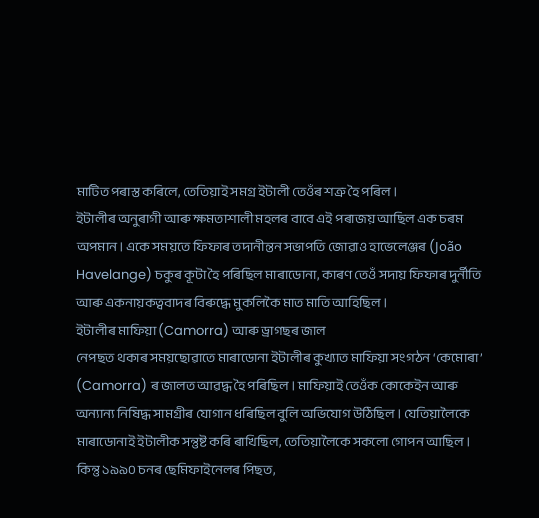মাটিত পৰাস্ত কৰিলে, তেতিয়াই সমগ্ৰ ইটালী তেওঁৰ শত্ৰু হৈ পৰিল।
ইটালীৰ অনুৰাগী আৰু ক্ষমতাশালী মহলৰ বাবে এই পৰাজয় আছিল এক চৰম অপমান। একে সময়তে ফিফাৰ তদানীন্তন সভাপতি জোৱাও হাভেলেঞ্জৰ (João Havelange) চকুৰ কূটা হৈ পৰিছিল মাৰাডোনা, কাৰণ তেওঁ সদায় ফিফাৰ দুৰ্নীতি আৰু একনায়কত্ববাদৰ বিৰুদ্ধে মুকলিকৈ মাত মাতি আহিছিল।
ইটালীৰ মাফিয়া (Camorra) আৰু ড্ৰাগছৰ জাল
নেপছত থকাৰ সময়ছোৱাতে মাৰাডোনা ইটালীৰ কুখ্যাত মাফিয়া সংগঠন ‘কেমোৰা’ (Camorra) ৰ জালত আৱদ্ধ হৈ পৰিছিল। মাফিয়াই তেওঁক কোকেইন আৰু অন্যান্য নিষিদ্ধ সামগ্ৰীৰ যোগান ধৰিছিল বুলি অভিযোগ উঠিছিল। যেতিয়ালৈকে মাৰাডোনাই ইটালীক সন্তুষ্ট কৰি ৰাখিছিল, তেতিয়ালৈকে সকলো গোপন আছিল। কিন্তু ১৯৯০ চনৰ ছেমিফাইনেলৰ পিছত,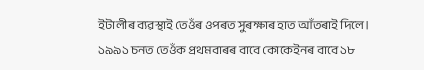ইটালীৰ ব্যৱস্থাই তেওঁৰ ওপৰত সুৰক্ষাৰ হাত আঁতৰাই দিলে। ১৯৯১ চনত তেওঁক প্ৰথমবাৰৰ বাবে কোকেইনৰ বাবে ১৮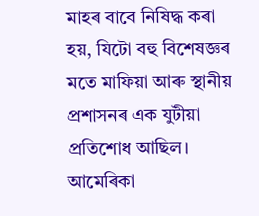মাহৰ বাবে নিষিদ্ধ কৰা হয়, যিটো বহু বিশেষজ্ঞৰ মতে মাফিয়া আৰু স্থানীয় প্ৰশাসনৰ এক যুটীয়া প্ৰতিশোধ আছিল।
আমেৰিকা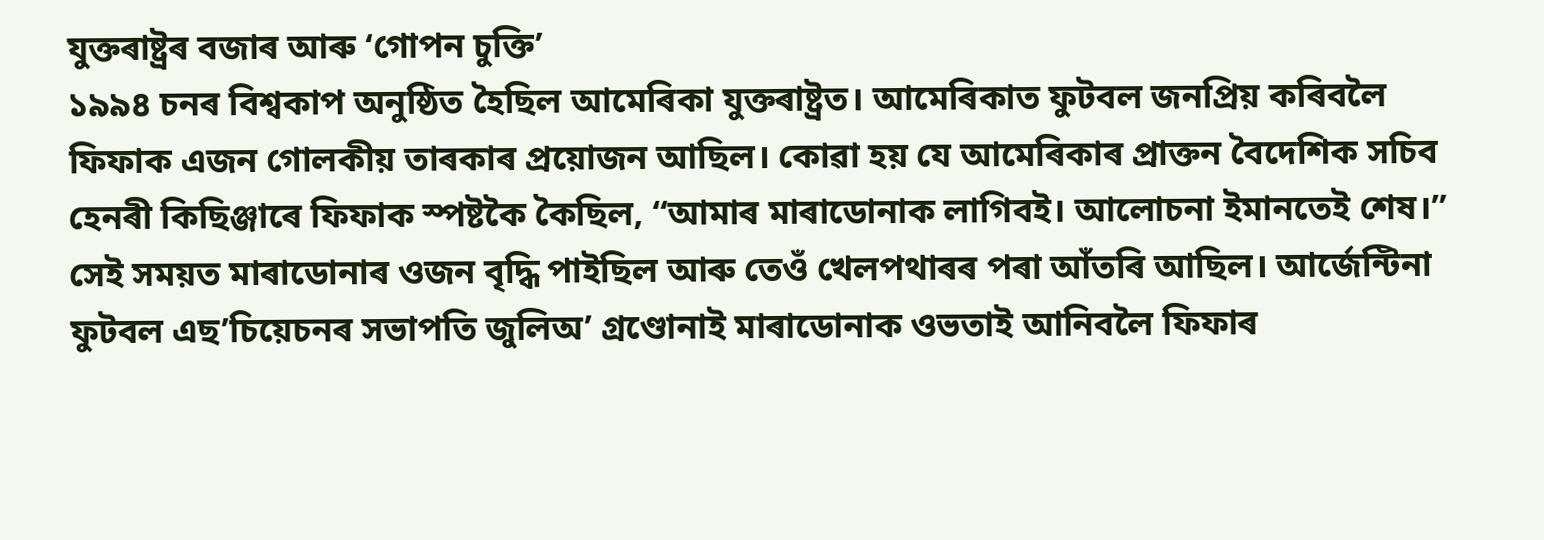যুক্তৰাষ্ট্ৰৰ বজাৰ আৰু ‘গোপন চুক্তি’
১৯৯৪ চনৰ বিশ্বকাপ অনুষ্ঠিত হৈছিল আমেৰিকা যুক্তৰাষ্ট্ৰত। আমেৰিকাত ফুটবল জনপ্ৰিয় কৰিবলৈ ফিফাক এজন গোলকীয় তাৰকাৰ প্ৰয়োজন আছিল। কোৱা হয় যে আমেৰিকাৰ প্ৰাক্তন বৈদেশিক সচিব হেনৰী কিছিঞ্জাৰে ফিফাক স্পষ্টকৈ কৈছিল, “আমাৰ মাৰাডোনাক লাগিবই। আলোচনা ইমানতেই শেষ।”
সেই সময়ত মাৰাডোনাৰ ওজন বৃদ্ধি পাইছিল আৰু তেওঁ খেলপথাৰৰ পৰা আঁতৰি আছিল। আৰ্জেন্টিনা ফুটবল এছ’চিয়েচনৰ সভাপতি জুলিঅ’ গ্ৰণ্ডোনাই মাৰাডোনাক ওভতাই আনিবলৈ ফিফাৰ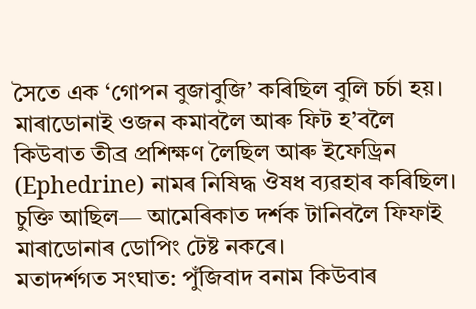সৈতে এক ‘গোপন বুজাবুজি’ কৰিছিল বুলি চৰ্চা হয়। মাৰাডোনাই ওজন কমাবলৈ আৰু ফিট হ’বলৈ কিউবাত তীব্ৰ প্ৰশিক্ষণ লৈছিল আৰু ইফেড্ৰিন (Ephedrine) নামৰ নিষিদ্ধ ঔষধ ব্যৱহাৰ কৰিছিল। চুক্তি আছিল— আমেৰিকাত দৰ্শক টানিবলৈ ফিফাই মাৰাডোনাৰ ডোপিং টেষ্ট নকৰে।
মতাদৰ্শগত সংঘাত: পুঁজিবাদ বনাম কিউবাৰ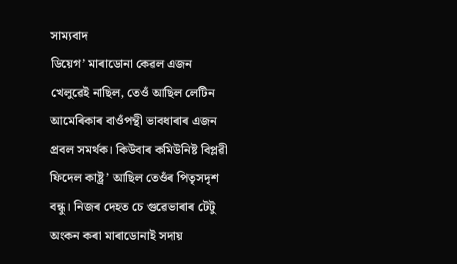সাম্যবাদ
ডিয়েগ’ মাৰাডোনা কেৱল এজন খেলুৱেই নাছিল, তেওঁ আছিল লেটিন আমেৰিকাৰ বাওঁপন্থী ভাবধাৰাৰ এজন প্ৰবল সমৰ্থক। কিউবাৰ কমিউনিষ্ট বিপ্লৱী ফিদেল কাষ্ট্ৰ’ আছিল তেওঁৰ পিতৃসদৃশ বন্ধু। নিজৰ দেহত চে গুৱেভাৰাৰ টেটু অংকন কৰা মাৰাডোনাই সদায়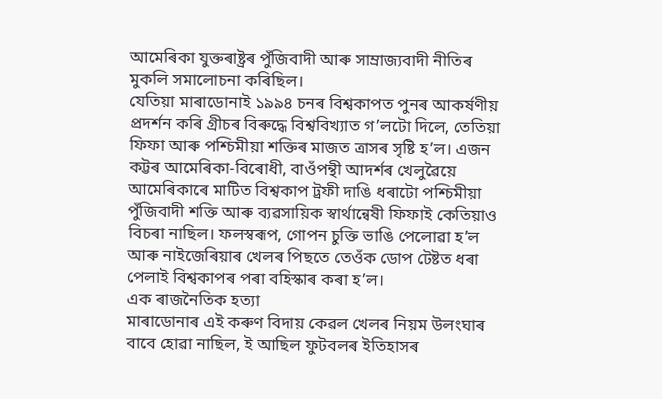আমেৰিকা যুক্তৰাষ্ট্ৰৰ পুঁজিবাদী আৰু সাম্ৰাজ্যবাদী নীতিৰ মুকলি সমালোচনা কৰিছিল।
যেতিয়া মাৰাডোনাই ১৯৯৪ চনৰ বিশ্বকাপত পুনৰ আকৰ্ষণীয় প্ৰদৰ্শন কৰি গ্ৰীচৰ বিৰুদ্ধে বিশ্ববিখ্যাত গ’লটো দিলে, তেতিয়া ফিফা আৰু পশ্চিমীয়া শক্তিৰ মাজত ত্ৰাসৰ সৃষ্টি হ’ল। এজন কট্টৰ আমেৰিকা-বিৰোধী, বাওঁপন্থী আদৰ্শৰ খেলুৱৈয়ে আমেৰিকাৰে মাটিত বিশ্বকাপ ট্ৰফী দাঙি ধৰাটো পশ্চিমীয়া পুঁজিবাদী শক্তি আৰু ব্যৱসায়িক স্বাৰ্থান্বেষী ফিফাই কেতিয়াও বিচৰা নাছিল। ফলস্বৰূপ, গোপন চুক্তি ভাঙি পেলোৱা হ’ল আৰু নাইজেৰিয়াৰ খেলৰ পিছতে তেওঁক ডোপ টেষ্টত ধৰা পেলাই বিশ্বকাপৰ পৰা বহিস্কাৰ কৰা হ’ল।
এক ৰাজনৈতিক হত্যা
মাৰাডোনাৰ এই কৰুণ বিদায় কেৱল খেলৰ নিয়ম উলংঘাৰ বাবে হোৱা নাছিল, ই আছিল ফুটবলৰ ইতিহাসৰ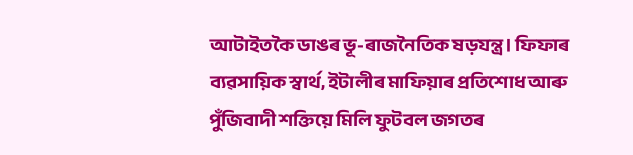আটাইতকৈ ডাঙৰ ভূ-ৰাজনৈতিক ষড়যন্ত্ৰ। ফিফাৰ ব্যৱসায়িক স্বাৰ্থ, ইটালীৰ মাফিয়াৰ প্ৰতিশোধ আৰু পুঁজিবাদী শক্তিয়ে মিলি ফুটবল জগতৰ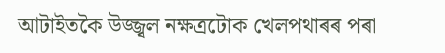আটাইতকৈ উজ্জ্বল নক্ষত্ৰটোক খেলপথাৰৰ পৰা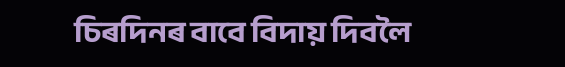চিৰদিনৰ বাবে বিদায় দিবলৈ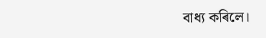বাধ্য কৰিলে।